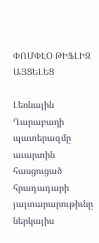ՓՈՄՓԷՕ ԹԻՖԼԻԶ ԱՅՑԵԼԵՑ

Լեռնային Ղարաբաղի պատերազմը աւարտին հասցուցած հրադադարի յայտարարութիւնը ներկայիս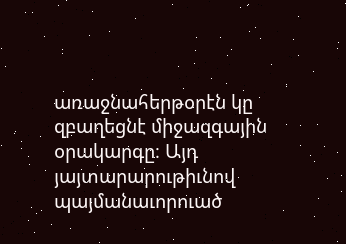առաջնահերթօրէն կը զբաղեցնէ միջազգային օրակարգը։ Այդ յայտարարութիւնով պայմանաւորուած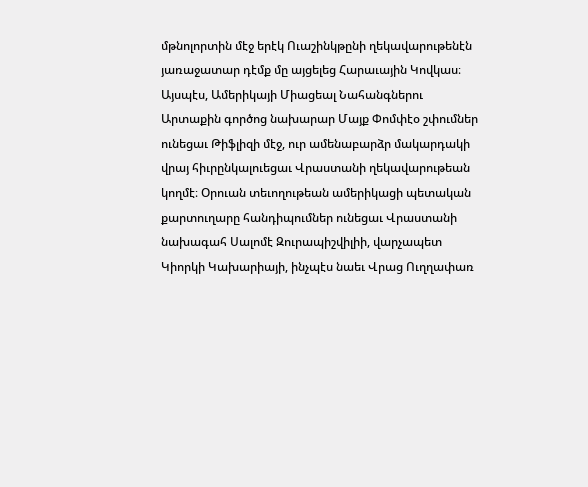մթնոլորտին մէջ երէկ Ուաշինկթընի ղեկավարութենէն յառաջատար դէմք մը այցելեց Հարաւային Կովկաս։ Այսպէս, Ամերիկայի Միացեալ Նահանգներու Արտաքին գործոց նախարար Մայք Փոմփէօ շփումներ ունեցաւ Թիֆլիզի մէջ, ուր ամենաբարձր մակարդակի վրայ հիւրընկալուեցաւ Վրաստանի ղեկավարութեան կողմէ։ Օրուան տեւողութեան ամերիկացի պետական քարտուղարը հանդիպումներ ունեցաւ Վրաստանի նախագահ Սալոմէ Զուրապիշվիլիի, վարչապետ Կիորկի Կախարիայի, ինչպէս նաեւ Վրաց Ուղղափառ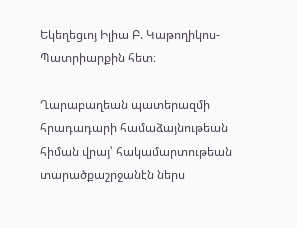Եկեղեցւոյ Իլիա Բ. Կաթողիկոս-Պատրիարքին հետ։

Ղարաբաղեան պատերազմի հրադադարի համաձայնութեան հիման վրայ՝ հակամարտութեան տարածքաշրջանէն ներս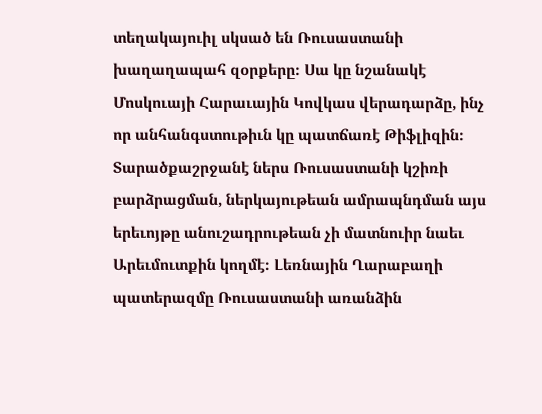տեղակայուիլ սկսած են Ռուսաստանի խաղաղապահ զօրքերը։ Սա կը նշանակէ Մոսկուայի Հարաւային Կովկաս վերադարձը, ինչ որ անհանգստութիւն կը պատճառէ Թիֆլիզին։ Տարածքաշրջանէ ներս Ռուսաստանի կշիռի բարձրացման, ներկայութեան ամրապնդման այս երեւոյթը անուշադրութեան չի մատնուիր նաեւ Արեւմուտքին կողմէ։ Լեռնային Ղարաբաղի պատերազմը Ռուսաստանի առանձին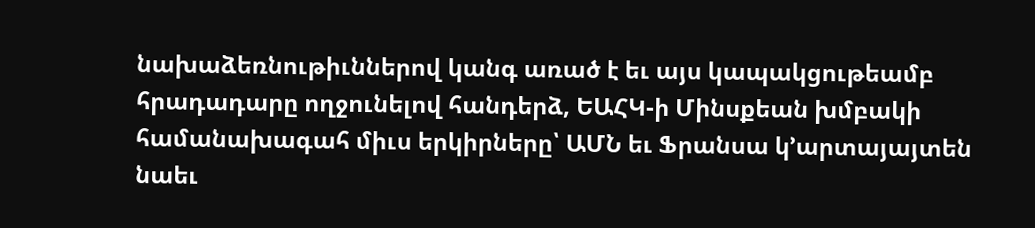նախաձեռնութիւններով կանգ առած է եւ այս կապակցութեամբ հրադադարը ողջունելով հանդերձ, ԵԱՀԿ-ի Մինսքեան խմբակի համանախագահ միւս երկիրները՝ ԱՄՆ եւ Ֆրանսա կ՚արտայայտեն նաեւ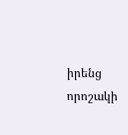իրենց որոշակի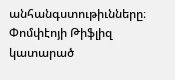անհանգստութիւնները։ Փոմփէոյի Թիֆլիզ կատարած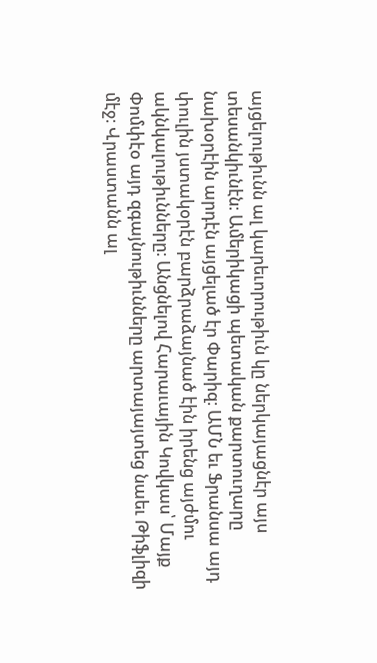այցելութիւնն ալ կարեւորութիւն կը ներկայացնէր այս տեսանկիւնէն։ Ամերիկացի պետական քարտուղարը նախօրէին արդէն այցելած էր Փարիզ։ ԱՄՆ եւ Ֆրանսա այդ փուլին յստակօրէն բարձրաձայնած էին իրենց այժմու ակնկալութիւնները։ Անցնելով Հարաւային Կովկաս՝ Մայք Փոմփէօ այդ զգայնութիւնները արտայայտեց նաեւ Թիֆլիզի մէջ։ Վրաստանն ալ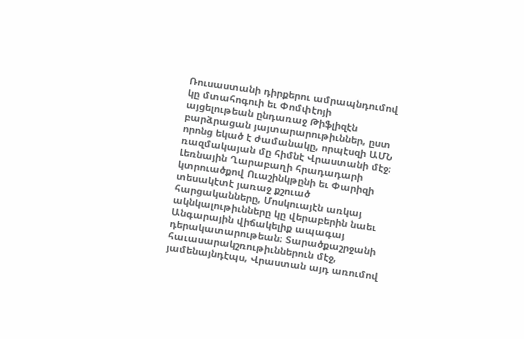Ռուսաստանի դիրքերու ամրապնդումով կը մտահոգուի եւ Փոմփէոյի այցելութեան ընդառաջ Թիֆլիզէն բարձրացան յայտարարութիւններ, ըստ որոնց եկած է ժամանակը, որպէսզի ԱՄՆ ռազմակայան մը հիմնէ Վրաստանի մէջ։ Լեռնային Ղարաբաղի հրադադարի կտրուածքով Ուաշինկթընի եւ Փարիզի տեսակէտէ յառաջ քշուած հարցականները, Մոսկուայէն առկայ ակնկալութիւնները կը վերաբերին նաեւ Անգարային վիճակելիք ապագայ դերակատարութեան։ Տարածքաշրջանի հաւասարակշռութիւններուն մէջ, յամենայնդէպս, Վրաստան այդ առումով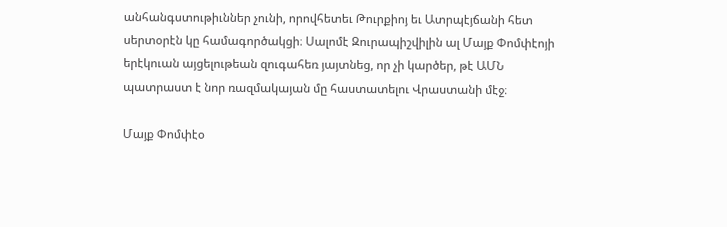անհանգստութիւններ չունի, որովհետեւ Թուրքիոյ եւ Ատրպէյճանի հետ սերտօրէն կը համագործակցի։ Սալոմէ Զուրապիշվիլին ալ Մայք Փոմփէոյի երէկուան այցելութեան զուգահեռ յայտնեց, որ չի կարծեր, թէ ԱՄՆ պատրաստ է նոր ռազմակայան մը հաստատելու Վրաստանի մէջ։

Մայք Փոմփէօ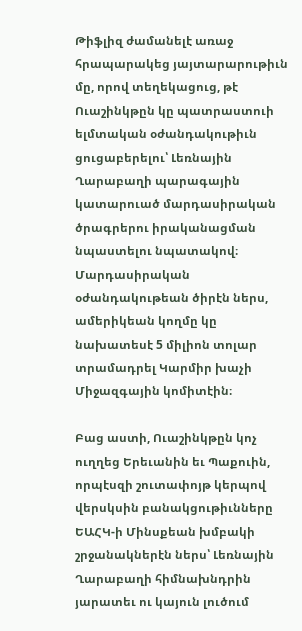Թիֆլիզ ժամանելէ առաջ հրապարակեց յայտարարութիւն մը, որով տեղեկացուց, թէ Ուաշինկթըն կը պատրաստուի ելմտական օժանդակութիւն ցուցաբերելու՝ Լեռնային Ղարաբաղի պարագային կատարուած մարդասիրական  ծրագրերու իրականացման նպաստելու նպատակով։ Մարդասիրական օժանդակութեան ծիրէն ներս, ամերիկեան կողմը կը նախատեսէ 5 միլիոն տոլար տրամադրել Կարմիր խաչի Միջազգային կոմիտէին։

Բաց աստի, Ուաշինկթըն կոչ ուղղեց Երեւանին եւ Պաքուին, որպէսզի շուտափոյթ կերպով վերսկսին բանակցութիւնները ԵԱՀԿ-ի Մինսքեան խմբակի շրջանակներէն ներս՝ Լեռնային Ղարաբաղի հիմնախնդրին յարատեւ ու կայուն լուծում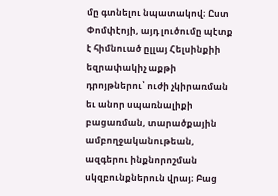մը գտնելու նպատակով։ Ըստ Փոմփէոյի, այդ լուծումը պէտք է հիմնուած ըլլայ Հելսինքիի եզրափակիչ աքթի դրոյթներու՝ ուժի չկիրառման եւ անոր սպառնալիքի բացառման, տարածքային ամբողջականութեան, ազգերու ինքնորոշման սկզբունքներուն վրայ։ Բաց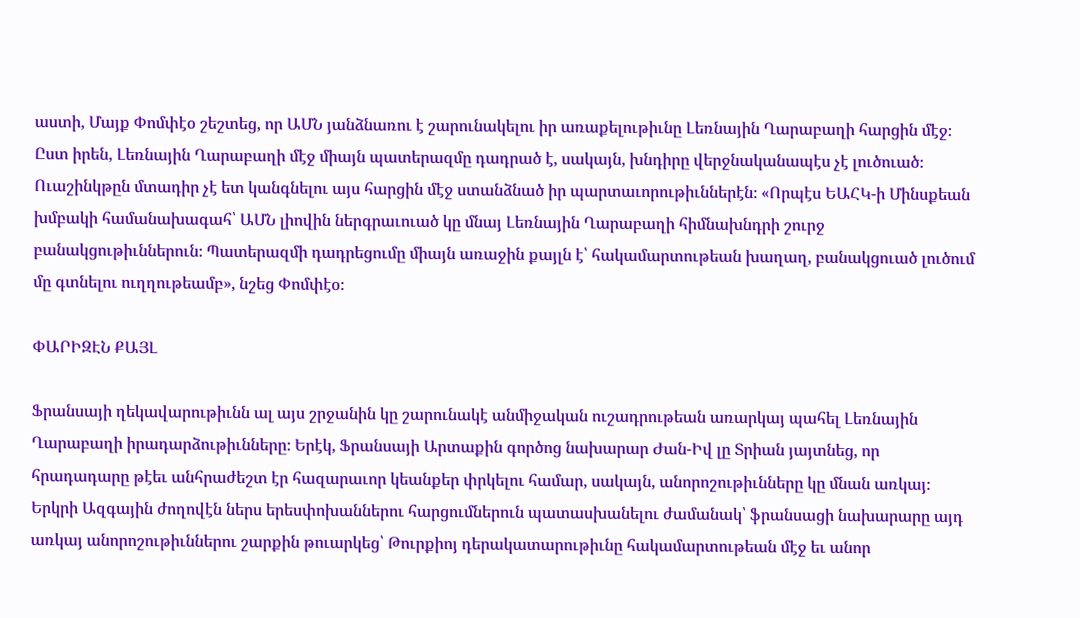աստի, Մայք Փոմփէօ շեշտեց, որ ԱՄՆ յանձնառու է շարունակելու իր առաքելութիւնը Լեռնային Ղարաբաղի հարցին մէջ։ Ըստ իրեն, Լեռնային Ղարաբաղի մէջ միայն պատերազմը դադրած է, սակայն, խնդիրը վերջնականապէս չէ լուծուած։ Ուաշինկթըն մտադիր չէ ետ կանգնելու այս հարցին մէջ ստանձնած իր պարտաւորութիւններէն։ «Որպէս ԵԱՀԿ-ի Մինսքեան խմբակի համանախագահ՝ ԱՄՆ լիովին ներգրաւուած կը մնայ Լեռնային Ղարաբաղի հիմնախնդրի շուրջ բանակցութիւններուն։ Պատերազմի դադրեցումը միայն առաջին քայլն է՝ հակամարտութեան խաղաղ, բանակցուած լուծում մը գտնելու ուղղութեամբ», նշեց Փոմփէօ։

ՓԱՐԻԶԷՆ ՔԱՅԼ

Ֆրանսայի ղեկավարութիւնն ալ այս շրջանին կը շարունակէ անմիջական ուշադրութեան առարկայ պահել Լեռնային Ղարաբաղի իրադարձութիւնները։ Երէկ, Ֆրանսայի Արտաքին գործոց նախարար Ժան-Իվ լը Տրիան յայտնեց, որ հրադադարը թէեւ անհրաժեշտ էր հազարաւոր կեանքեր փրկելու համար, սակայն, անորոշութիւնները կը մնան առկայ։ Երկրի Ազգային ժողովէն ներս երեսփոխաններու հարցումներուն պատասխանելու ժամանակ՝ ֆրանսացի նախարարը այդ առկայ անորոշութիւններու շարքին թուարկեց՝ Թուրքիոյ դերակատարութիւնը հակամարտութեան մէջ եւ անոր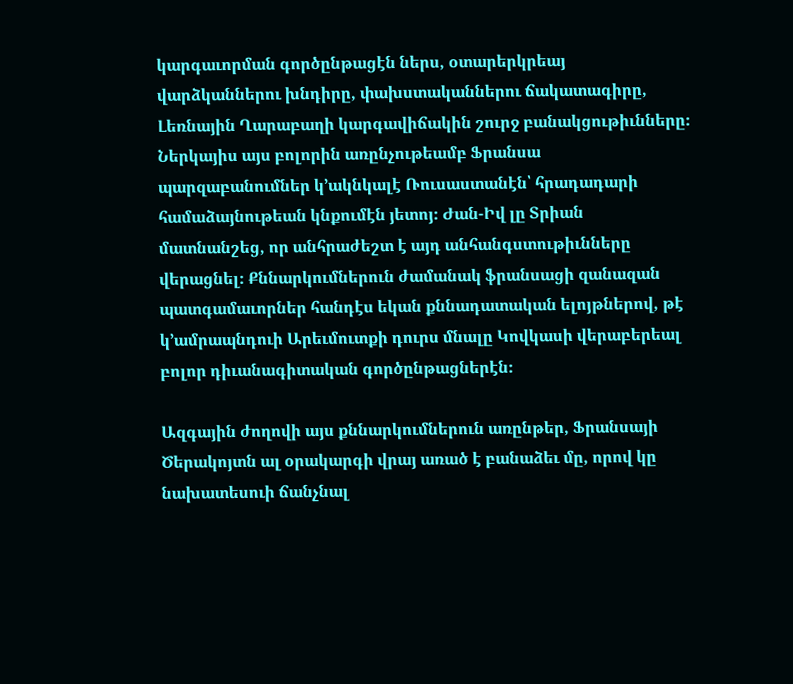կարգաւորման գործընթացէն ներս, օտարերկրեայ վարձկաններու խնդիրը, փախստականներու ճակատագիրը, Լեռնային Ղարաբաղի կարգավիճակին շուրջ բանակցութիւնները։ Ներկայիս այս բոլորին առընչութեամբ Ֆրանսա պարզաբանումներ կ՚ակնկալէ Ռուսաստանէն՝ հրադադարի համաձայնութեան կնքումէն յետոյ։ Ժան-Իվ լը Տրիան մատնանշեց, որ անհրաժեշտ է այդ անհանգստութիւնները վերացնել։ Քննարկումներուն ժամանակ ֆրանսացի զանազան պատգամաւորներ հանդէս եկան քննադատական ելոյթներով, թէ կ՚ամրապնդուի Արեւմուտքի դուրս մնալը Կովկասի վերաբերեալ բոլոր դիւանագիտական գործընթացներէն։

Ազգային ժողովի այս քննարկումներուն առընթեր, Ֆրանսայի Ծերակոյտն ալ օրակարգի վրայ առած է բանաձեւ մը, որով կը նախատեսուի ճանչնալ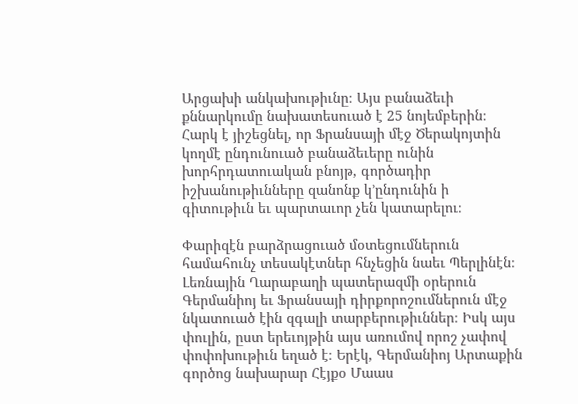Արցախի անկախութիւնը։ Այս բանաձեւի քննարկումը նախատեսուած է 25 նոյեմբերին։ Հարկ է յիշեցնել, որ Ֆրանսայի մէջ Ծերակոյտին կողմէ ընդունուած բանաձեւերը ունին խորհրդատուական բնոյթ, գործադիր իշխանութիւնները զանոնք կ՚ընդունին ի գիտութիւն եւ պարտաւոր չեն կատարելու։

Փարիզէն բարձրացուած մօտեցումներուն համահունչ տեսակէտներ հնչեցին նաեւ Պերլինէն։ Լեռնային Ղարաբաղի պատերազմի օրերուն Գերմանիոյ եւ Ֆրանսայի դիրքորոշումներուն մէջ նկատուած էին զգալի տարբերութիւններ։ Իսկ այս փուլին, ըստ երեւոյթին այս առումով որոշ չափով փոփոխութիւն եղած է։ Երէկ, Գերմանիոյ Արտաքին գործոց նախարար Հէյքօ Մաաս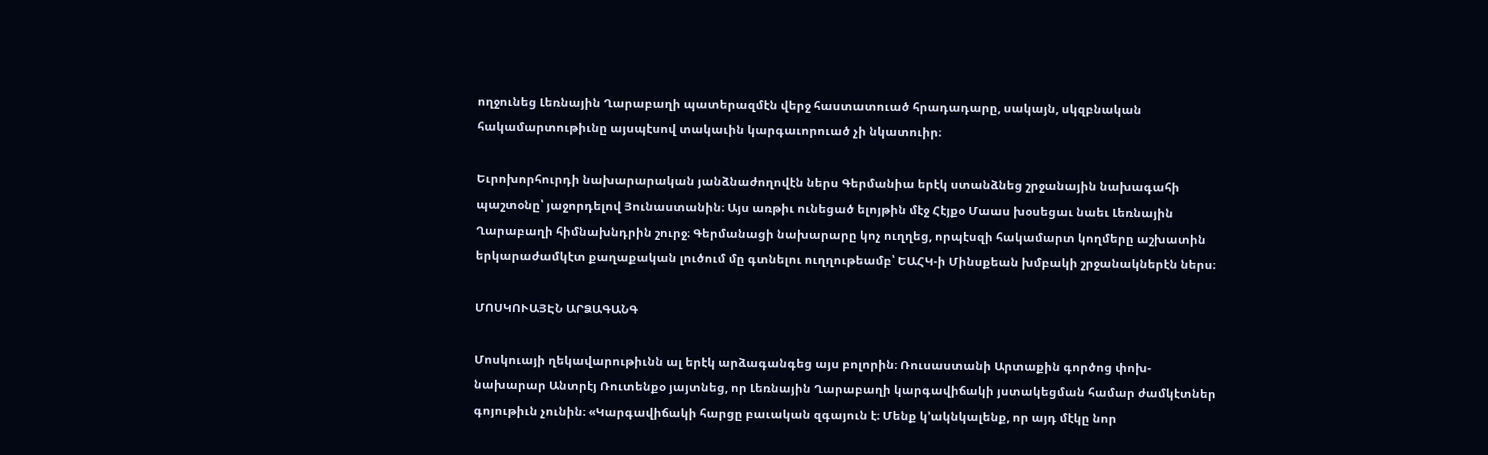ողջունեց Լեռնային Ղարաբաղի պատերազմէն վերջ հաստատուած հրադադարը, սակայն, սկզբնական հակամարտութիւնը այսպէսով տակաւին կարգաւորուած չի նկատուիր։

Եւրոխորհուրդի նախարարական յանձնաժողովէն ներս Գերմանիա երէկ ստանձնեց շրջանային նախագահի պաշտօնը՝ յաջորդելով Յունաստանին։ Այս առթիւ ունեցած ելոյթին մէջ Հէյքօ Մաաս խօսեցաւ նաեւ Լեռնային Ղարաբաղի հիմնախնդրին շուրջ։ Գերմանացի նախարարը կոչ ուղղեց, որպէսզի հակամարտ կողմերը աշխատին երկարաժամկէտ քաղաքական լուծում մը գտնելու ուղղութեամբ՝ ԵԱՀԿ-ի Մինսքեան խմբակի շրջանակներէն ներս։

ՄՈՍԿՈՒԱՅԷՆ ԱՐՁԱԳԱՆԳ

Մոսկուայի ղեկավարութիւնն ալ երէկ արձագանգեց այս բոլորին։ Ռուսաստանի Արտաքին գործոց փոխ-նախարար Անտրէյ Ռուտենքօ յայտնեց, որ Լեռնային Ղարաբաղի կարգավիճակի յստակեցման համար ժամկէտներ գոյութիւն չունին։ «Կարգավիճակի հարցը բաւական զգայուն է։ Մենք կ՚ակնկալենք, որ այդ մէկը նոր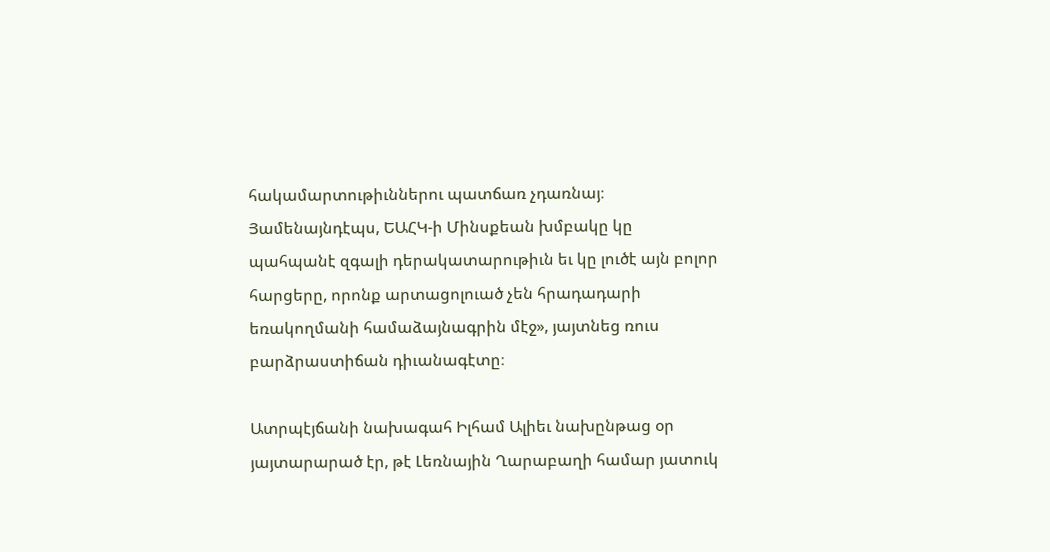հակամարտութիւններու պատճառ չդառնայ։ Յամենայնդէպս, ԵԱՀԿ-ի Մինսքեան խմբակը կը պահպանէ զգալի դերակատարութիւն եւ կը լուծէ այն բոլոր հարցերը, որոնք արտացոլուած չեն հրադադարի եռակողմանի համաձայնագրին մէջ», յայտնեց ռուս բարձրաստիճան դիւանագէտը։

Ատրպէյճանի նախագահ Իլհամ Ալիեւ նախընթաց օր յայտարարած էր, թէ Լեռնային Ղարաբաղի համար յատուկ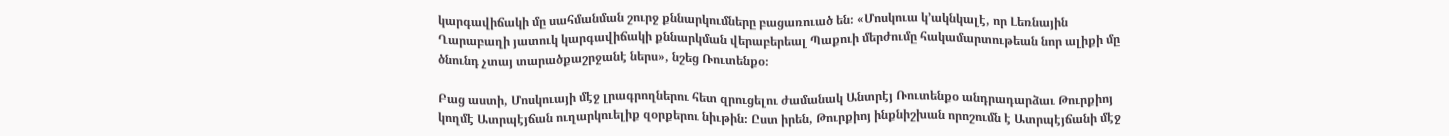կարգավիճակի մը սահմանման շուրջ քննարկումները բացառուած են։ «Մոսկուա կ՚ակնկալէ, որ Լեռնային Ղարաբաղի յատուկ կարգավիճակի քննարկման վերաբերեալ Պաքուի մերժումը հակամարտութեան նոր ալիքի մը ծնունդ չտայ տարածքաշրջանէ ներս», նշեց Ռուտենքօ։

Բաց աստի, Մոսկուայի մէջ լրագրողներու հետ զրուցելու ժամանակ Անտրէյ Ռուտենքօ անդրադարձաւ Թուրքիոյ կողմէ Ատրպէյճան ուղարկուելիք զօրքերու նիւթին։ Ըստ իրեն, Թուրքիոյ ինքնիշխան որոշումն է Ատրպէյճանի մէջ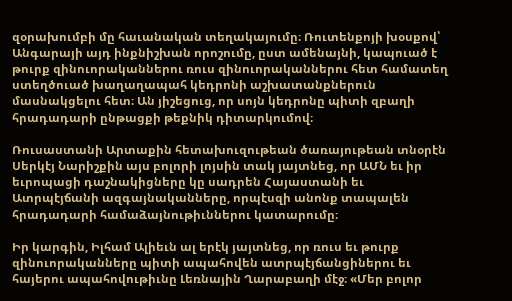զօրախումբի մը հաւանական տեղակայումը։ Ռուտենքոյի խօսքով՝ Անգարայի այդ ինքնիշխան որոշումը, ըստ ամենայնի, կապուած է թուրք զինուորականներու ռուս զինուորականներու հետ համատեղ ստեղծուած խաղաղապահ կեդրոնի աշխատանքներուն մասնակցելու հետ։ Ան յիշեցուց, որ սոյն կեդրոնը պիտի զբաղի հրադադարի ընթացքի թեքնիկ դիտարկումով։

Ռուսաստանի Արտաքին հետախուզութեան ծառայութեան տնօրէն Սերկէյ Նարիշքին այս բոլորի լոյսին տակ յայտնեց, որ ԱՄՆ եւ իր եւրոպացի դաշնակիցները կը սադրեն Հայաստանի եւ Ատրպէյճանի ազգայնականները, որպէսզի անոնք տապալեն հրադադարի համաձայնութիւններու կատարումը։

Իր կարգին, Իլհամ Ալիեւն ալ երէկ յայտնեց, որ ռուս եւ թուրք զինուորականները պիտի ապահովեն ատրպէյճանցիներու եւ հայերու ապահովութիւնը Լեռնային Ղարաբաղի մէջ։ «Մեր բոլոր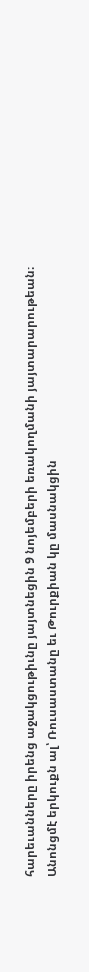հարեւանները իրենց աջակցութիւնը յայտնեցին 9 նոյեմբերի եռակողմանի յայտարարութեան։ Անոնցմէ երկուքն ալ՝ Ռուսաստանը եւ Թուրքիան կը մասնակցին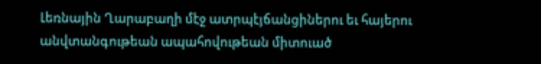Լեռնային Ղարաբաղի մէջ ատրպէյճանցիներու եւ հայերու անվտանգութեան ապահովութեան միտուած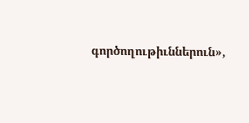գործողութիւններուն»,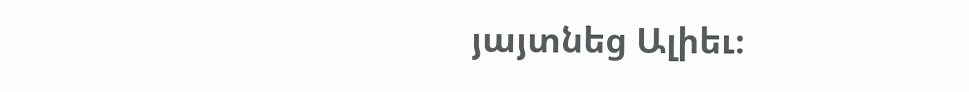յայտնեց Ալիեւ։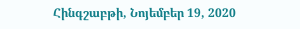Հինգշաբթի, Նոյեմբեր 19, 2020